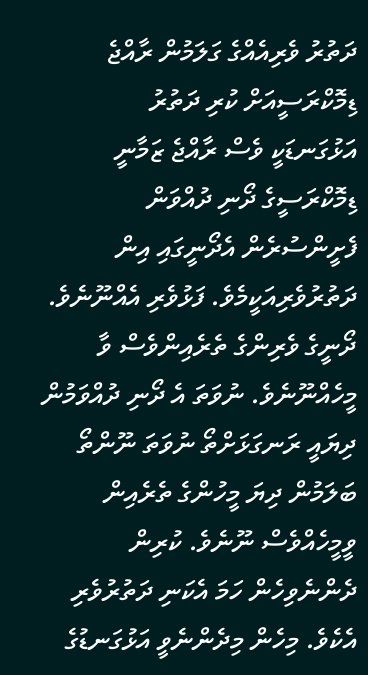ދަތުރު ވެރިއެއްގެ ގަލަމުން ރާއްޖެ ޑިމޮކްރަސީއަށް ކުރި ދަތުރު
އަޅުގަނޑަކީ ވެސް ރާއްޖެ ޒަމާނީ ޑިމޮކްރަސީގެ ދޯނި ދުއްވަން ފެށީންސުރެން އެދޯނީގައި އިން ދަތުރުވެރިއަކީމެވެ. ފަޅުވެރި އެއްނޫނެވެ. ދޯނީގެ ވެރިންގެ ތެރެއިންވެސް ވާ މީހެއްނޫނެވެ. ނުވަތަ އެ ދޯނި ދުއްވަމުން ދިޔައީ ރަނގަޅަށްތޯ ނުވަތަ ނޫންތޯ ބަލަމުން ދިޔަ މީހުންގެ ތެރެއިން ވީމީހެއްވެސް ނޫނެވެ. ކުރިން ދެންނެވިހެން ހަމަ އެކަނި ދަތުރުވެރި އެކެވެ. މިހެން މިދެންނެވީ އަޅުގަނޑުގެ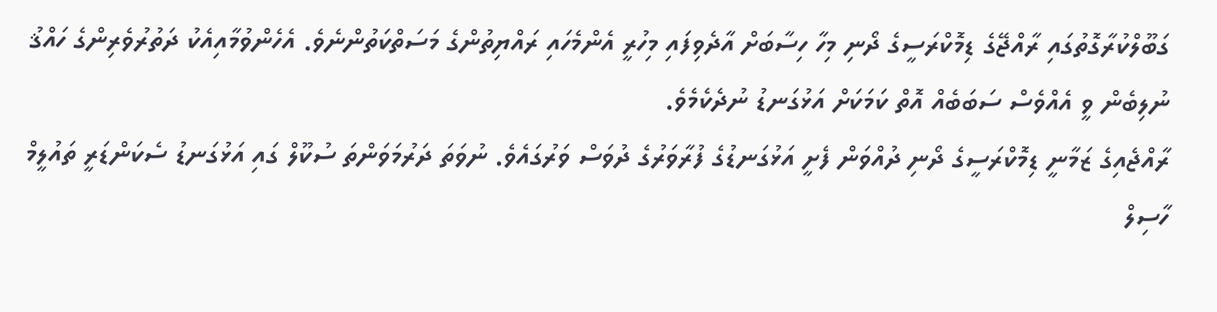ގަބޫލްކުރާގޮތުގައި ރާއްޖޭގެ ޑިމޮކްރަސީގެ ދޯނި މިހާ ހިސާބަށް އާދެވިފައި މިހުރީ އެންމެހައި ރައްޔިތުންގެ މަސަތްކަތުންނެވެ. އެހެންވުމާއިއެކު ދަތުރުވެރިންގެ ހައްޤު ނުލިބެން ވީ އެއްވެސް ސަބަބެއް އޮތް ކަމަކަށް އަޅުގަނޑު ނުދެކެމެވެ.
ރާއްޖެއިގެ ޒަމާނީ ޑިމޮކްރަސީގެ ދޯނި ދުއްވަން ފެށީ އަޅުގަނޑުގެ ފުރާވަރުގެ ދުވަސް ވަރުގައެވެ. ނުވަތަ ދަރުމަވަންތަ ސުކޫލް ގައި އަޅުގަނޑު ސެކަންޑަރީ ތައުލީމް ހާސިލް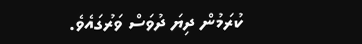ކުރަމުން ދިޔަ ދުވަސް ވަރުގައެވެ.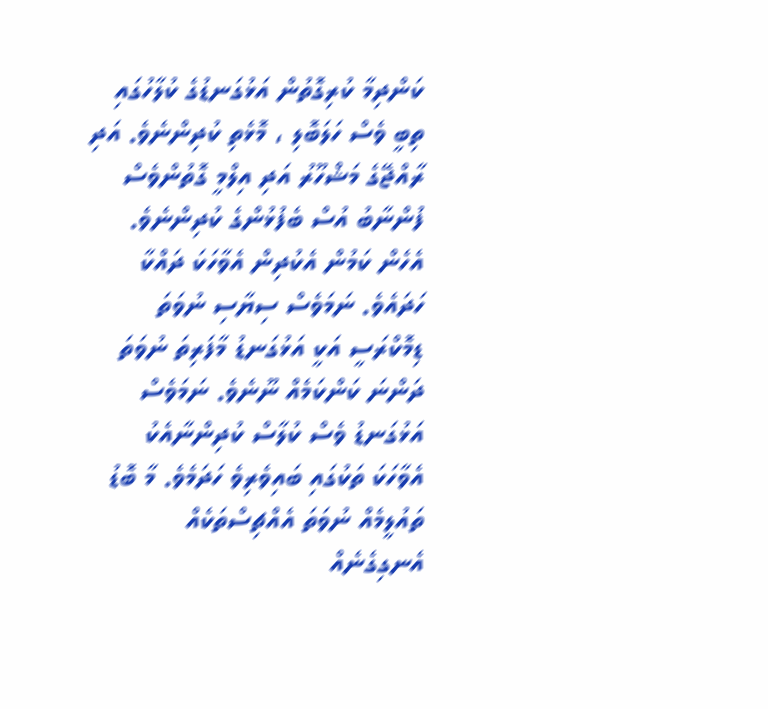ކަންދިމާ ކުރިގޮތުން އަޅުގަނޑުގެ ކުލާހުގައި ތިބީ ވެސް ހަލަބޮލި ، މޮޅެތި ކުދިންނެވެ. އަދި ރާއްޖޭގެ މަޝްހޫރު އަދި އިލްމީ ގޮތުންވެސް ފުންނާބު އުސް ބެފުޅުންގެ ކުދިންނެވެ. އެހެން ކަމުން އެކުދިން އެވާހަކަ ދައްކާ ހަދައެވެ. ނަމަވެސް ސިޔާސި ނުވަތަ ޑިމޮކްރަސީ އަކީ އަޅުގަނޑު މާފަރިތަ ނުވަތަ ދަންނަ ކަންކަމެއް ނޫނެވެ. ނަމަވެސް އަޅުގަނޑު ވެސް ކުލާސް ކުދިންނާއެކު އެވާހަކަ ތަކުގައި ބައިވެރިވެ ހަދަމެވެ. މާ ބޮޑު ތައުލީމެއް ނުވަތަ އެއްޗިސްތަކެއް އެނގިގެނެއް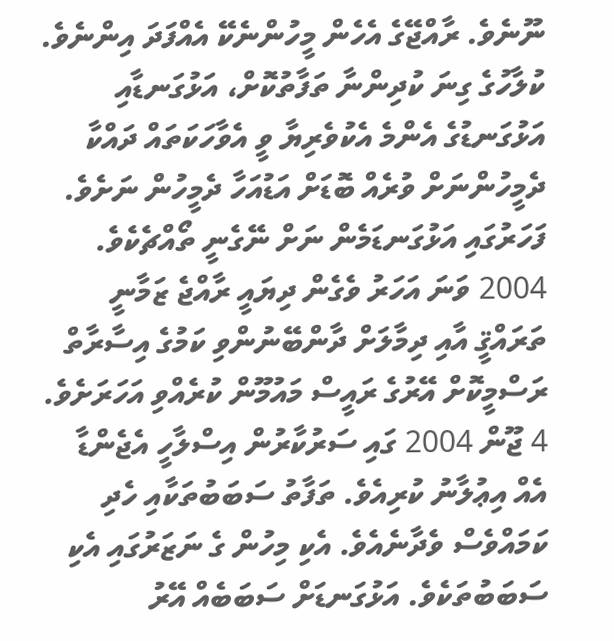ނޫނެވެ. ރާއްޖޭގެ އެހެން މީހުންނެކޭ އެއްފަދަ އިންނެވެ. ކުލާހުގެ ގިނަ ކުދިންނާ ތަފާތުކޮށް، އަޅުގަނޑާއި އަޅުގަނޑުގެ އެންމެ އެކުވެރިޔާ ވީ އެވާހަކަތައް ދައްކާ ދެމީހުންނަށް ވުރެއް ބޮޑަށް އަޑުއަހާ ދެމީހުން ނަށެވެ. ފަހަރުގައި އަޅުގަނޑަމެން ނަށް ނޭގެނީ ތޯއްޗެކެވެ.
2004 ވަނަ އަހަރު ވެގެން ދިޔައީ ރާއްޖެ ޒަމާނީ ތަރައްޤީ އާއި ދިމާލަށް ދާންބޭނުންވި ކަމުގެ އިސާރާތް ރަސްމީކޮށް އޭރުގެ ރައީސް މައުމޫން ކުރެއްވި އަހަރަށެވެ. 4 ޖޫން 2004 ގައި ސަރުކާރުން އިސްލާހީ އެޖެންޑާ އެއް އިޢުލާނު ކުރިއެވެ. ތަފާތު ސަބަބުތަކާއި ހެދި ކަމައްވެސް ވެދާނެއެވެ. އެކި މިހުން ގެ ނަޒަރުގައި އެކި ސަބަބުތަކެވެ. އަޅުގަނޑަށް ސަބަބެއް އޭރު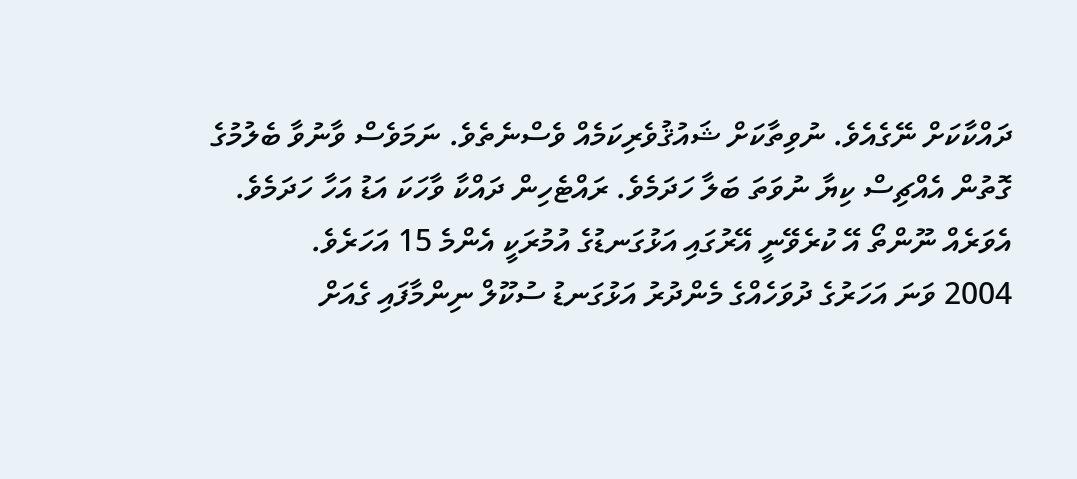ދައްކާކަށް ނޭގެއެވެ. ނުވިތާކަށް ޝައުޤުވެރިކަމެއް ވެސްނެތެވެ. ނަމަވެސް ވާނުވާ ބެލުމުގެ ގޮތުން އެއްޗިސް ކިޔާ ނުވަތަ ބަލާ ހަދަމެވެ. ރައްޓެހިން ދައްކާ ވާހަކަ އަޑު އަހާ ހަދަމެވެ. އެވަރެއް ނޫންތޯ އޭ ކުރެވޭނީ އޭރުގައި އަޅުގަނޑުގެ އުމުރަކީ އެންމެ 15 އަހަރެވެ.
2004 ވަނަ އަހަރުގެ ދުވަހެއްގެ މެންދުރު އަޅުގަނޑު ސުކޫލް ނިންމާފައި ގެއަށް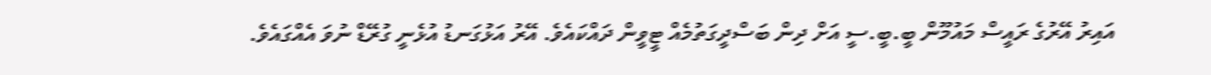އައިރު އޭރުގެ ރައީސް މައުމޫން ބީ.ބީ.ސީ އަށް ދިން ބަސްދީގަތުމެއް ޓީވީން ދައްކައެވެ. އޭރު އަޅުގަނޑު އުޅެނީ ގުރޭޑް ނުވަ އެއްގައެވެ.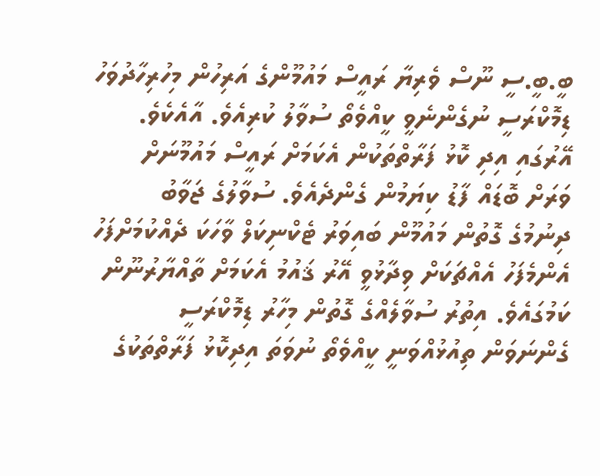ބީ.ބީ.ސީ ނޫސް ވެރިޔާ ރައީސް މައުމޫންގެ އަރިހުން މިހުރިހާދުވަހު ޑިމޮކްރަސީ ނުގެންނެވީ ކީއްވެތޯ ސުވާލު ކުރިއެވެ. އާއެކެވެ. އޭރުގައި އިދި ކޮޅު ފަރާތްތަކުން އެކަމަށް ރައީސް މައުމޫނަށް ވަރަށް ބޮޑައް ފާޑު ކިޔަމުން ގެންދެއެވެ. ސުވާލުގެ ޖަވާބު ދިނުމުގެ ގޮތުން މައުމޫން ބައިވަރު ޓެކްނިކަލް ވާހަކަ ދެއްކުމަށްފަހު އެންމެފަހު އެއްޗަކަށް ވިދާޅުވީ އޭރު ޤައުމު އެކަމަށް ތާއްޔާރުނޫން ކަމުގައެވެ. އިތުރު ސުވާލެއްގެ ގޮތުން މިހާރު ޑިމޮކްރަސީ ގެންނަވަން ތިއުޅުއްވަނީ ކީއްވެތޯ ނުވަތަ އިދިކޮޅު ފަރާތްތަކުގެ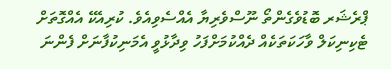ޕްރެޝަރ ބޮޑުވެގެންތޯ ނޫސްވެރިޔާ އެއްސެވިއެވެ. ކުރިއެކޭ އެއްގޮތަށް ޓެކިނިކަލް ވާހަކަތަކެއް ދެއްކުމަށްފަހު ވިދާޅުވީ އެމަނިކުފާނަށް ފެންނަ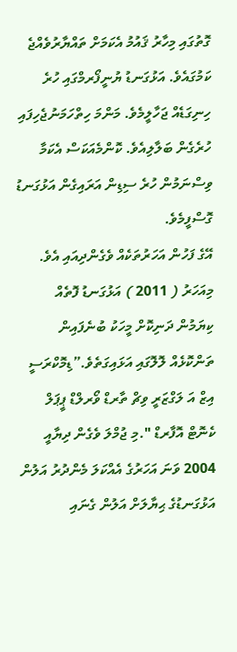ގޮތުގައި މިހާރު ޤައުމު އެކަމަށް ތައްޔާރުވެއްޖެ ކަމުގައެވެ. އަޅުގަނޑު ޔުނީފޯރމްގައި ހުރެ ހިނިގަޑެއް ޖަހާލީމެވެ. މަންމަ ހިތްހަމަނުޖެހިފައި ހުރެގެން ބަލާލިއެވެ. ކޮންމެއަކަސް އެކަމާ ވިސްނަމުން ހުރެ ސިޑިން އަރައިގެން އަޅުގަނޑު ގޮސްފީމެވެ.
އޭގެ ފަހުން އަހަރުތަކެއް ވެގެންދިއައި އެވެ. މިއަހަރު ( 2011 ) އަޅުގަނޑު ފޮތެއް ކިޔަމުން ދަނިކޮށް މީހަކު ބުނެފައިން ތަންކޮޅެއް ލޮލޮގައި އަޅައިގަތެވެ.”ޑިމޮކްރަސީ އިޒް އަ ލަގްޒަރީ ވިޗް ތާރޑް ވޯރލްޑް ޕީޕަލް ކެނޮޓް އޮފާރޑް ".މި ޖުމްލަ ވެގެން ދިޔާއީ 2004 ވަނަ އަހަރުގެ އެއްކަލަ މެންދުރު އަލުން އަޅުގަނޑުގެ ޙިޔާލަށް އަލުން ގެނައި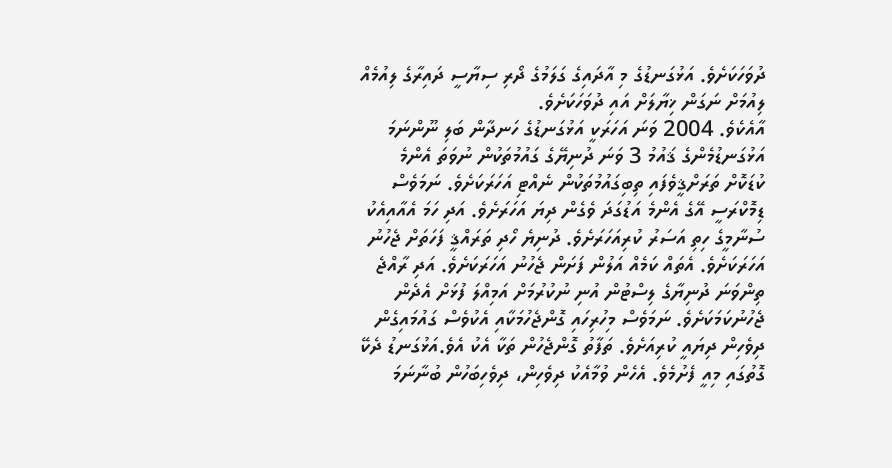ދުވަހަކަށެވެ. އަޅުގަނޑުގެ މި އާދައިގެ ގަލަމުގެ ދޯރި ސިޔާސީ ދައިރާގެ ލިއުމެއް ލިއުމަށް ނަގަން ޚިޔާލަށް އައި ދުވަހަކަށެވެ.
އާއެކެވެ. 2004 ވަނަ އަހަރަކީ އަޅުގަނޑުގެ ހަނދާން ބަލި ނޫންނަމަ އަޅުގަނޑުމެންގެ ޤައުމު 3 ވަނަ ދުނިޔޭގެ ގައުމުތަކުން ނުވަތަ އެންމެ ކުޑަކޮށް ތަރަށްޤީވެފައި ތިބިގައުމުތަކުން ނެއްޓި އަހަރަކަށެވެ. ނަމަވެސް ޑިމޮކްރަސީ އޭގެ އެންމެ އަޑުގަދަ ވެގެން ދިޔަ އަހަރަށެވެ. އަދި ހަމަ އެއާއިއެކު ސުނާމީގެ ހިތި އަސަރު ކުރިއަހަރަށެވެ. ދުނިޔެ ހޯދި ތަރައްޤީ ފަހަތަށް ޖެހުނު އަހަރަކަށެވެ. އެތައް ކަމެއް އަލުން ފަށަން ޖެހުނު އަހަރަކަށެވެ. އަދި ރާއްޖެ ތިންވަނަ ދުނިޔާގެ ލިސްޓުން އުނި ނުކުރުމަށް އަމިއްލަ ފުޅަށް އެދެން ޖެހުނުކަމަކަށެވެ. ނަމަވެސް މިހުރިހައި ގޮންޖެހުމަކާއި އެކުވެސް ގައުމައިގެން ދިވެހިން ދިޔައީ ކުރިއަށެވެ. ތަފާތު ގޮންޖެހުން ތަކާ އެކު އެވެ.އަޅުގަނޑު ދެކޭ ގޮތުގައި މިއީ ފެށުމެވެ. އެހެން ވުމާއެކު ދިވެހިން، ދިވެހިބަހުން ބުނާނަމަ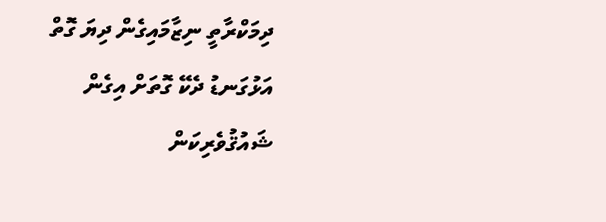ދިމަކްރާތީ ނިޒާމައިގެން ދިޔަ ގޮތް އަޅުގަނޑު ދެކޭ ގޮތަށް އިގެން ޝައުޤުވެރިކަން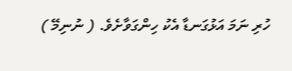ހުރި ނަމަ އަޅުގަނޑާ އެކު ހިންގަވާށެވެ. ( ނުނިމޭ )